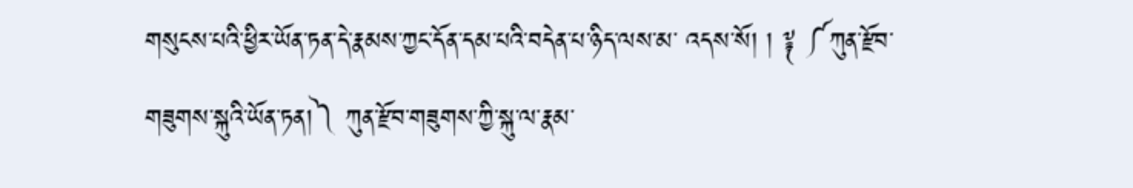གསུངས་པའི་ཕྱིར་ཡོན་ཏན་དེ་རྣམས་ཀྱང་དོན་དམ་པའི་བདེན་པ་ཉིད་ལས་མ་ འདས་སོ། ། ༈ ༼ཀུན་རྫོབ་གཟུགས་སྐུའི་ཡོན་ཏན།༽ ཀུན་རྫོབ་གཟུགས་ཀྱི་སྐུ་ལ་རྣམ་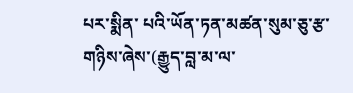པར་སྨིན་ པའི་ཡོན་ཏན་མཚན་སུམ་ཅུ་རྩ་གཉིས་ཞེས་(རྒྱུད་བླ་མ་ལ་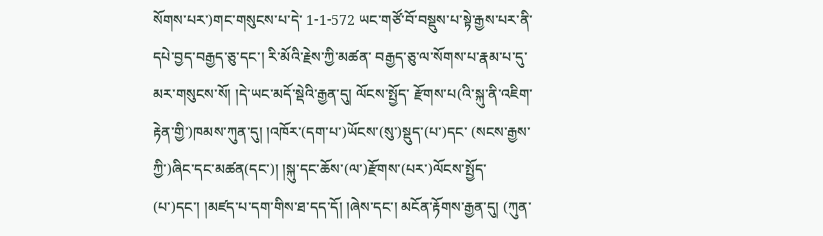སོགས་པར་)གང་གསུངས་པ་དེ་ 1-1-572 ཡང་གཙོ་བོ་བསྡུས་པ་སྟེ་རྒྱས་པར་ནི་དཔེ་བྱད་བརྒྱད་ཅུ་དང་། རི་མོའི་རྗེས་ཀྱི་མཚན་ བརྒྱད་ཅུ་ལ་སོགས་པ་རྣམ་པ་དུ་མར་གསུངས་སོ། །དེ་ཡང་མདོ་སྡེའི་རྒྱན་དུ། ལོངས་སྤྱོད་ རྫོགས་པ(འི་སྐུ་ནི་འཇིག་རྟེན་གྱི་)ཁམས་ཀུན་དུ། །འཁོར་(དག་པ་)ཡོངས་(སུ་)སྡུད་(པ་)དང་ (སངས་རྒྱས་ཀྱི་)ཞིང་དང་མཚན(དང་)། །སྐུ་དང་ཆོས་(ལ་)རྫོགས་(པར་)ལོངས་སྤྱོད་ (པ་)དང་། །མཛད་པ་དག་གིས་ཐ་དད་དོ། །ཞེས་དང་། མངོན་རྟོགས་རྒྱན་དུ། (ཀུན་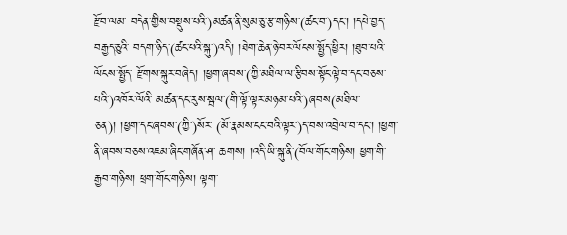རྫོབ་ལམ་ བདེན་གྱིས་བསྡུས་པའི་)མཚན་ནི་སུམ་ཅུ་རྩ་གཉིས་(ཚང་བ་)དང་། །དཔེ་བྱད་བརྒྱད་ཅུའི་ བདག་ཉིད་(ཚང་པའི་སྐུ་)འདི། །ཐེག་ཆེན་ཉེ་བར་ལོངས་སྤྱོད་ཕྱིར། །ཐུབ་པའི་ལོངས་སྤྱོད་ རྫོགས་སྐུར་བཞེད། །ཕྱག་ཞབས་(ཀྱི་མཐིལ་ལ་རྩིབས་སྟོང་ལྟེ་བ་དང་བཅས་པའི་)འཁོར་ལོའི་ མཚན་དང་རུས་སྦལ་(གི་ལྟོ་ལྟར་མཉམ་པའི་)ཞབས(མཐིལ་ཅན)། །ཕྱག་དང་ཞབས་(ཀྱི་)སོར་ (མོ་རྣམས་ངང་བའི་ལྟར་)ད་བས་འབྲེལ་བ་དང་། །ཕྱག་ནི་ཞབས་བཅས་འཇམ་ཞིང་གཞོན་ཤ་ ཆགས། །འདི་ཡི་སྐུ་ནི་(བོལ་གོང་གཉིས། ཕྱག་གི་རྒྱབ་གཉིས། ཕྲག་གོང་གཉིས། ལྟག་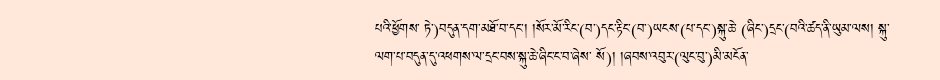པའི་ཕྱོགས་ ཏེ་)བདུན་དག་མཐོ་བ་དང་། །སོར་མོ་རིང་(བ་)དང་རྟིང་(བ་)ཡངས་(པ་དང་)སྐུ་ཆེ་ (ཞིང་)དྲང་(བའི་ཚད་ནི་ཡུམ་ལས། སྐུ་ལག་པ་བདུན་དུ་འཕགས་ལ་དྲང་བས་སྐུ་ཆེ་ཞིང་ང་བ་ཞེས་ སོ)། །ཞབས་འབུར་(ལུང་བུ་)མི་མངོན་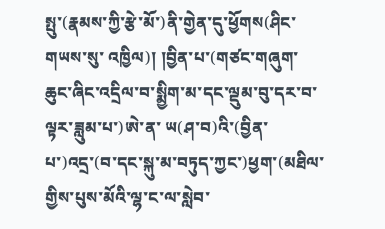སྤུ་(རྣམས་ཀྱི་རྩེ་མོ་)ནི་གྱེན་དུ་ཕྱོགས(ཤིང་གཡས་སུ་ འཁྱིལ)། །བྱིན་པ་(གཙང་གཞུག་ཆུང་ཞིང་འདྲིལ་བ་སྨྱིག་མ་དང་ལྡུམ་བུ་དར་བ་ལྟར་ཟླུམ་པ་)ཨེ་ན་ ཡ(ཤ་བ)འི་(བྱིན་པ་)འདྲ་(བ་དང་སྐུ་མ་བཏུད་ཀྱང་)ཕྱག་(མཐིལ་གྱིས་པུས་མོའི་ལྷ་ང་ལ་སླེབ་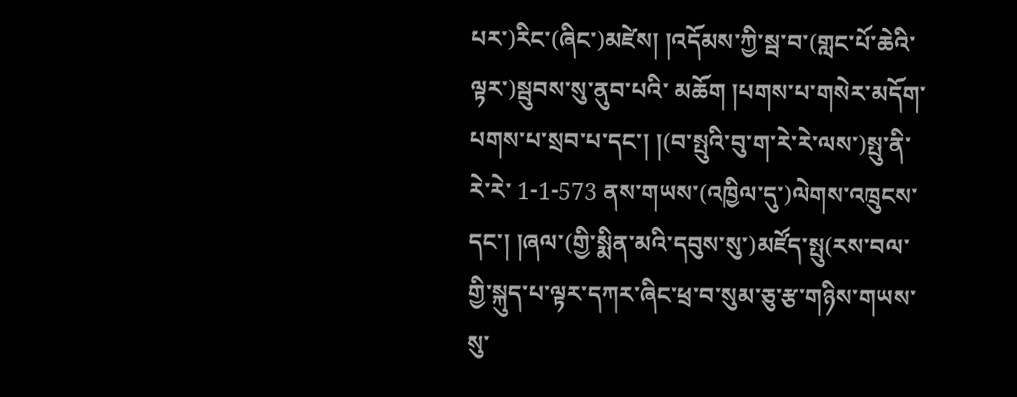པར་)རིང་(ཞིང་)མཛེས། །འདོམས་ཀྱི་སྦ་བ་(གླང་པོ་ཆེའི་ལྟར་)སྦུབས་སུ་ནུབ་པའི་ མཆོག །པགས་པ་གསེར་མདོག་པགས་པ་སྲབ་པ་དང་། །(བ་སྤུའི་བུ་ག་རེ་རེ་ལས་)སྤུ་ནི་རེ་རེ་ 1-1-573 ནས་གཡས་(འཁྱིལ་དུ་)ལེགས་འཁྲུངས་དང་། །ཞལ་(གྱི་སྨིན་མའི་དབུས་སུ་)མཛོད་སྤུ(རས་བལ་ གྱི་སྐུད་པ་ལྟར་དཀར་ཞིང་ཕྲ་བ་སུམ་ཅུ་རྩ་གཉིས་གཡས་སུ་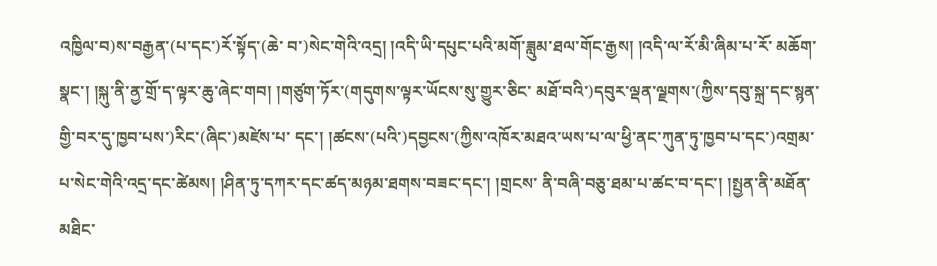འཁྱིལ་བ)ས་བརྒྱན་(པ་དང་)རོ་སྟོད་(ཆེ་ བ་)སེང་གེའི་འདྲ། །འདི་ཡི་དཔུང་པའི་མགོ་ཟླུམ་ཐལ་གོང་རྒྱས། །འདི་ལ་རོ་མི་ཞིམ་པ་རོ་ མཆོག་སྣང་། །སྐུ་ནི་ནྱ་གྲོ་ད་ལྟར་ཆུ་ཞེང་གབ། །གཙུག་ཏོར་(གདུགས་ལྟར་ཡོངས་སུ་གྱུར་ཅིང་ མཐོ་བའི་)དབུར་ལྡན་ལྗགས་(ཀྱིས་དབུ་སྐྲ་དང་སྙན་གྱི་བར་དུ་ཁྱབ་པས་)རིང་(ཞིང་)མཛེས་པ་ དང་། །ཚངས་(པའི་)དབྱངས་(ཀྱིས་འཁོར་མཐའ་ཡས་པ་ལ་ཕྱི་ནང་ཀུན་ཏུ་ཁྱབ་པ་དང་)འགྲམ་ པ་སེང་གེའི་འདྲ་དང་ཚེམས། །ཤིན་ཏུ་དཀར་དང་ཚད་མཉམ་ཐགས་བཟང་དང་། །གྲངས་ ནི་བཞི་བཅུ་ཐམ་པ་ཚང་བ་དང་། །སྤྱན་ནི་མཐོན་མཐིང་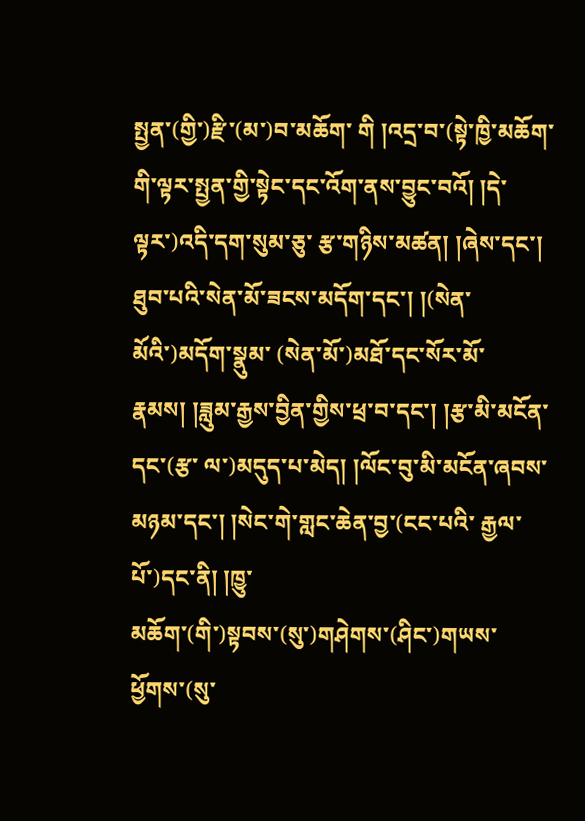སྤྱན་(གྱི་)རྫི་(མ་)བ་མཆོག་ གི །འདྲ་བ་(སྟེ་ཁྱི་མཆོག་གི་ལྟར་སྤྱན་གྱི་སྟེང་དང་འོག་ནས་བྱུང་བའོ། །དེ་ལྟར་)འདི་དག་སུམ་ཅུ་ རྩ་གཉིས་མཚན། །ཞེས་དང་། ཐུབ་པའི་སེན་མོ་ཟངས་མདོག་དང་། །(སེན་མོའི་)མདོག་སྣུམ་ (སེན་མོ་)མཐོ་དང་སོར་མོ་རྣམས། །ཟླུམ་རྒྱས་བྱིན་གྱིས་ཕྲ་བ་དང་། །རྩ་མི་མངོན་དང་(རྩ་ ལ་)མདུད་པ་མེད། །ལོང་བུ་མི་མངོན་ཞབས་མཉམ་དང་། །སེང་གེ་གླང་ཆེན་བྱ་(ངང་པའི་ རྒྱལ་པོ་)དང་ནི། །ཁྱུ་མཆོག་(གི་)སྟབས་(སུ་)གཤེགས་(ཤིང་)གཡས་ཕྱོགས་(སུ་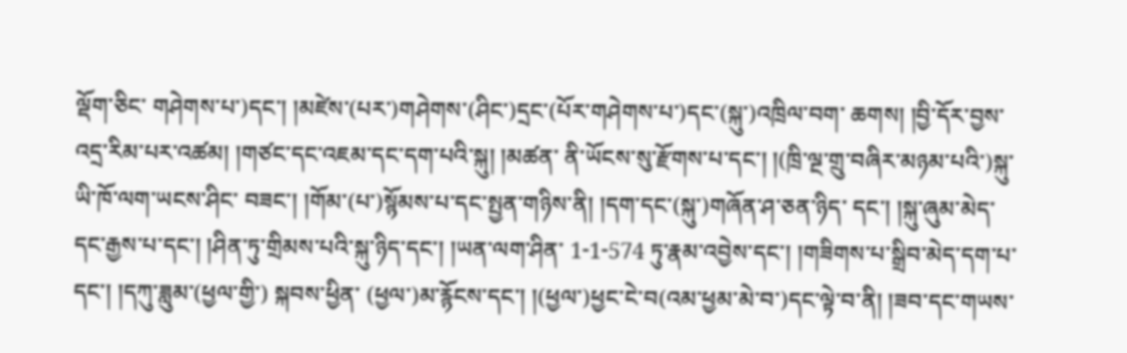ལྡོག་ཅིང་ གཤེགས་པ་)དང་། །མཛེས་(པར་)གཤེགས་(ཤིང་)དྲང་(པོར་གཤེགས་པ་)དང་(སྐུ་)འཁྲིལ་བག་ ཆགས། །བྱི་དོར་བྱས་འདྲ་རིམ་པར་འཚམ། །གཙང་དང་འཇམ་དང་དག་པའི་སྐུ། །མཚན་ ནི་ཡོངས་སུ་རྫོགས་པ་དང་། །(ཁྲི་ལྔ་གྲུ་བཞིར་མཉམ་པའི་)སྐུ་ཡི་ཁོ་ལག་ཡངས་ཤིང་ བཟང་། །གོམ་(པ་)སྙོམས་པ་དང་སྤྱན་གཉིས་ནི། །དག་དང་(སྐུ་)གཞོན་ཤ་ཅན་ཉིད་ དང་། །སྐུ་ཞུམ་མེད་དང་རྒྱས་པ་དང་། །ཤིན་ཏུ་གྲིམས་པའི་སྐུ་ཉིད་དང་། །ཡན་ལག་ཤིན་ 1-1-574 ཏུ་རྣམ་འབྱེས་དང་། །གཟིགས་པ་སྒྲིབ་མེད་དག་པ་དང་། །དཀུ་ཟླུམ་(ཕྱལ་གྱི་) སྐབས་ཕྱིན་ (ཕྱལ་)མ་རྙོངས་དང་། །(ཕྱལ་)ཕྱང་ངེ་བ(འམ་ཕྱམ་མེ་བ་)དང་ལྟེ་བ་ནི། །ཟབ་དང་གཡས་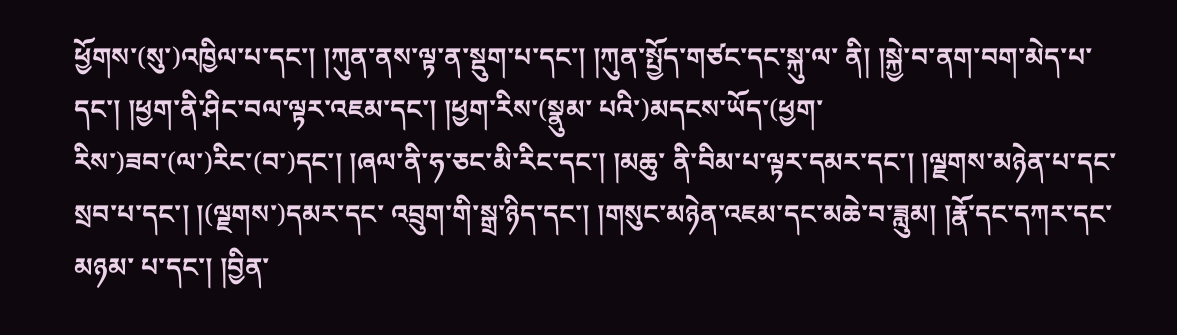ཕྱོགས་(སུ་)འཁྱིལ་པ་དང་། །ཀུན་ནས་ལྟ་ན་སྡུག་པ་དང་། །ཀུན་སྤྱོད་གཙང་དང་སྐུ་ལ་ ནི། །སྐྱེ་བ་ནག་བག་མེད་པ་དང་། །ཕྱག་ནི་ཤིང་བལ་ལྟར་འཇམ་དང་། །ཕྱག་རིས་(སྣུམ་ པའི་)མདངས་ཡོད་(ཕྱག་རིས་)ཟབ་(ལ་)རིང་(བ་)དང་། །ཞལ་ནི་ཧ་ཅང་མི་རིང་དང་། །མཆུ་ ནི་བིམ་པ་ལྟར་དམར་དང་། །ལྗགས་མཉེན་པ་དང་སྲབ་པ་དང་། །(ལྗགས་)དམར་དང་ འབྲུག་གི་སྒྲ་ཉིད་དང་། །གསུང་མཉེན་འཇམ་དང་མཆེ་བ་ཟླུམ། །རྣོ་དང་དཀར་དང་མཉམ་ པ་དང་། །བྱིན་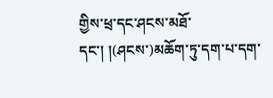གྱིས་ཕྲ་དང་ཤངས་མཐོ་དང་། །(ཤངས་)མཆོག་ཏུ་དག་པ་དག་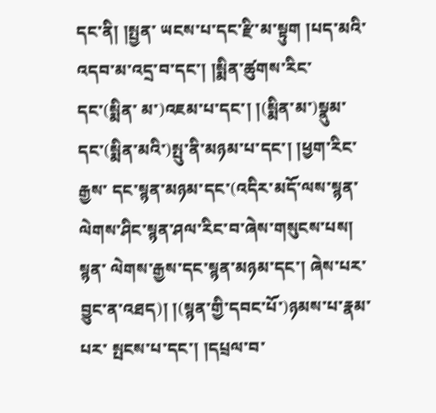དང་ནི། །སྤྱན་ ཡངས་པ་དང་རྫི་མ་སྟུག །པད་མའི་འདབ་མ་འདྲ་བ་དང་། །སྨིན་ཚུགས་རིང་དང་(སྨིན་ མ་)འཇམ་པ་དང་། །(སྨིན་མ་)སྣུམ་དང་(སྨིན་མའི་)སྤུ་ནི་མཉམ་པ་དང་། །ཕྱག་རིང་རྒྱས་ དང་སྙན་མཉམ་དང་(འདིར་མདོ་ལས་སྙན་ལེགས་ཤིང་སྙན་ཤལ་རིང་བ་ཞེས་གསུངས་པས། སྙན་ ལེགས་རྒྱས་དང་སྙན་མཉམ་དང་། ཞེས་པར་བྱུང་ན་འཐད)། །(སྙན་གྱི་དབང་པོ་)ཉམས་པ་རྣམ་པར་ སྤངས་པ་དང་། །དཔྲལ་བ་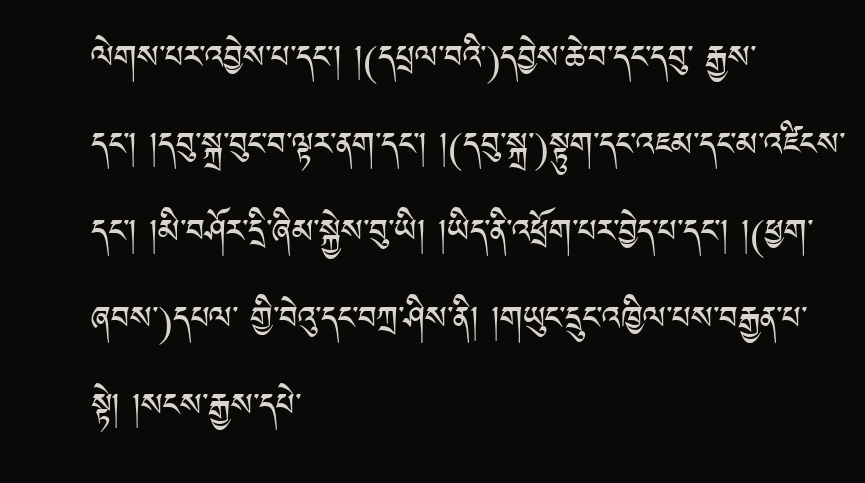ལེགས་པར་འབྱེས་པ་དང་། །(དཔྲལ་བའི་)དབྱེས་ཆེ་བ་དང་དབུ་ རྒྱས་དང་། །དབུ་སྐྲ་བུང་བ་ལྟར་ནག་དང་། །(དབུ་སྐྲ་)སྟུག་དང་འཇམ་དང་མ་འཛིངས་ དང་། །མི་བཤོར་དྲི་ཞིམ་སྐྱེས་བུ་ཡི། །ཡིད་ནི་འཕྲོག་པར་བྱེད་པ་དང་། །(ཕྱག་ཞབས་)དཔལ་ གྱི་བེའུ་དང་བཀྲ་ཤིས་ནི། །གཡུང་དྲུང་འཁྱིལ་པས་བརྒྱན་པ་སྟེ། །སངས་རྒྱས་དཔེ་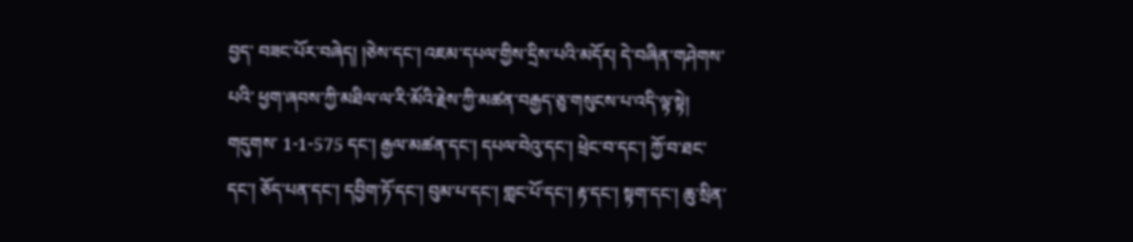བྱད་ བཟང་པོར་བཞེད། །ཅེས་དང་། འཇམ་དཔལ་གྱིས་དྲིས་པའི་མདོར། དེ་བཞིན་གཤེགས་པའི་ ཕྱག་ཞབས་ཀྱི་མཐིལ་ལ་རི་མོའི་རྗེས་ཀྱི་མཚན་བརྒྱད་ཅུ་གསུངས་པ་འདི་ལྟ་སྟེ། གདུགས་ 1-1-575 དང་། རྒྱལ་མཚན་དང་། དཔལ་བེའུ་དང་། ཕྲེང་བ་དང་། ཀྱོ་བ་ཐང་དང་། ཅོད་པན་དང་། དབྱིག་ཏོ་དང་། བུམ་པ་དང་། གླང་པོ་དང་། རྟ་དང་། སྟག་དང་། ཆུ་སྲིན་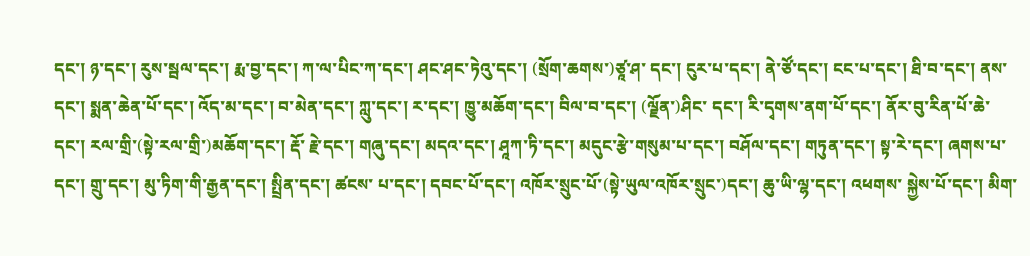དང་། ཉ་དང་། རུས་སྦལ་དང་། རྨ་བྱ་དང་། ཀ་ལ་པིང་ཀ་དང་། ཤང་ཤང་ཏེའུ་དང་། (སྲོག་ཆགས་)ཙཱ་ཤ་ དང་། ངུར་པ་དང་། ནེ་ཙོ་དང་། ངང་པ་དང་། ཐི་བ་དང་། ནས་དང་། སྨན་ཆེན་པོ་དང་། འོད་མ་དང་། བ་མེན་དང་། ཀླུ་དང་། ར་དང་། ཁྱུ་མཆོག་དང་། བིལ་བ་དང་། (ལྗོན་)ཤིང་ དང་། རི་དྭགས་ནག་པོ་དང་། ནོར་བུ་རིན་པོ་ཆེ་དང་། རལ་གྲི་(སྟེ་རལ་གྲི་)མཆོག་དང་། རྡོ་ རྗེ་དང་། གཞུ་དང་། མདའ་དང་། ཤཱཀ་ཏི་དང་། མདུང་རྩེ་གསུམ་པ་དང་། བཤོལ་དང་། གཏུན་དང་། སྟ་རེ་དང་། ཞགས་པ་དང་། གྲུ་དང་། མུ་ཏིག་གི་རྒྱན་དང་། སྤྲིན་དང་། ཚངས་ པ་དང་། དབང་པོ་དང་། འཁོར་སྲུང་པོ་(སྟེ་ཡུལ་འཁོར་སྲུང་)དང་། ཆུ་ཡི་ལྷ་དང་། འཕགས་ སྐྱེས་པོ་དང་། མིག་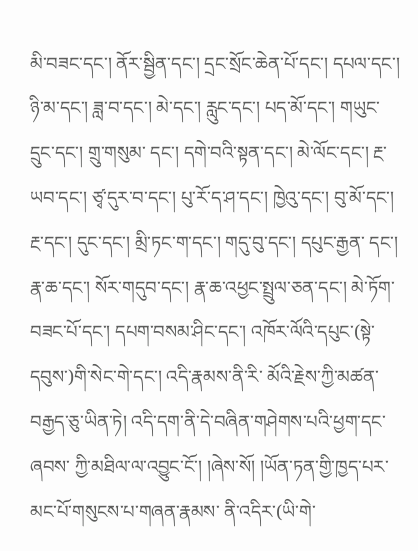མི་བཟང་དང་། ནོར་སྦྱིན་དང་། དྲང་སྲོང་ཆེན་པོ་དང་། དཔལ་དང་། ཉི་མ་དང་། ཟླ་བ་དང་། མེ་དང་། རླུང་དང་། པད་མོ་དང་། གཡུང་དྲུང་དང་། གྲུ་གསུམ་ དང་། དགེ་བའི་སྟན་དང་། མེ་ལོང་དང་། རྔ་ཡབ་དང་། ཙྭ་དུར་བ་དང་། པུ་རོ་ད་ཤ་དང་། ཁྱེའུ་དང་། བུ་མོ་དང་། རྔ་དང་། དུང་དང་། མྲི་ཏང་ག་དང་། གདུ་བུ་དང་། དཔུང་རྒྱན་ དང་། རྣ་ཆ་དང་། སོར་གདུབ་དང་། རྣ་ཆ་འཕྱང་སྤྲུལ་ཅན་དང་། མེ་ཏོག་བཟང་པོ་དང་། དཔག་བསམ་ཤིང་དང་། འཁོར་ལོའི་དཔུང་(སྟེ་དབུས་)གི་སེང་གེ་དང་། འདི་རྣམས་ནི་རི་ མོའི་རྗེས་ཀྱི་མཚན་བརྒྱད་ཅུ་ཡིན་ཏེ། འདི་དག་ནི་དེ་བཞིན་གཤེགས་པའི་ཕྱག་དང་ཞབས་ ཀྱི་མཐིལ་ལ་འབྱུང་ངོ་། །ཞེས་སོ། །ཡོན་ཏན་གྱི་ཁྱད་པར་མང་པོ་གསུངས་པ་གཞན་རྣམས་ ནི་འདིར་(ཡི་གེ་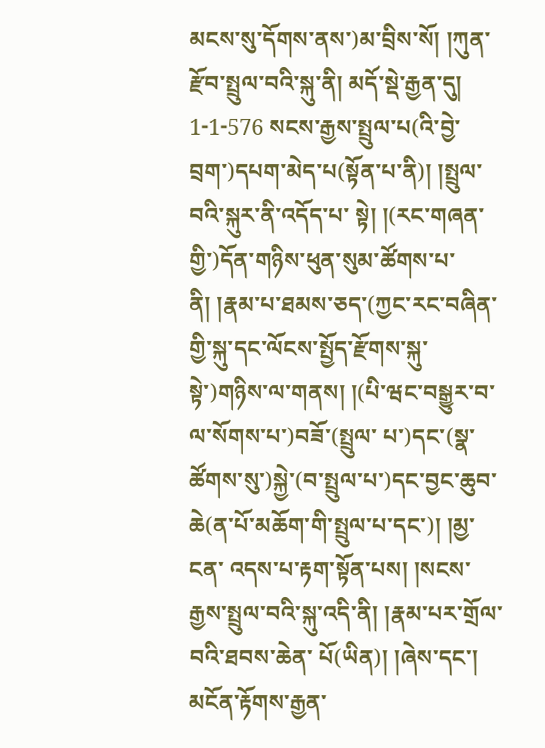མངས་སུ་དོགས་ནས་)མ་བྲིས་སོ། །ཀུན་རྫོབ་སྤྲུལ་བའི་སྐུ་ནི། མདོ་སྡེ་རྒྱན་དུ། 1-1-576 སངས་རྒྱས་སྤྲུལ་པ(འི་བྱེ་བྲག་)དཔག་མེད་པ(སྟོན་པ་ནི)། །སྤྲུལ་བའི་སྐུར་ནི་འདོད་པ་ སྟེ། །(རང་གཞན་གྱི་)དོན་གཉིས་ཕུན་སུམ་ཚོགས་པ་ནི། །རྣམ་པ་ཐམས་ཅད་(ཀྱང་རང་བཞིན་ གྱི་སྐུ་དང་ལོངས་སྤྱོད་རྫོགས་སྐུ་སྟེ་)གཉིས་ལ་གནས། །(པི་ཝང་བསྒྱུར་བ་ལ་སོགས་པ་)བཟོ་(སྤྲུལ་ པ་)དང་(སྣ་ཚོགས་སུ་)སྐྱེ་(བ་སྤྲུལ་པ་)དང་བྱང་ཆུབ་ཆེ(ན་པོ་མཆོག་གི་སྤྲུལ་པ་དང་)། །མྱ་ངན་ འདས་པ་རྟག་སྟོན་པས། །སངས་རྒྱས་སྤྲུལ་བའི་སྐུ་འདི་ནི། །རྣམ་པར་གྲོལ་བའི་ཐབས་ཆེན་ པོ(ཡིན)། །ཞེས་དང་། མངོན་རྟོགས་རྒྱན་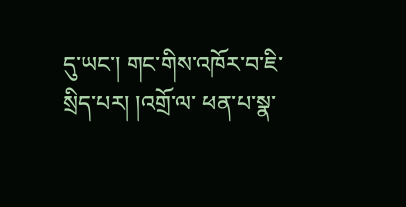དུ་ཡང་། གང་གིས་འཁོར་བ་ཇི་སྲིད་པར། །འགྲོ་ལ་ ཕན་པ་སྣ་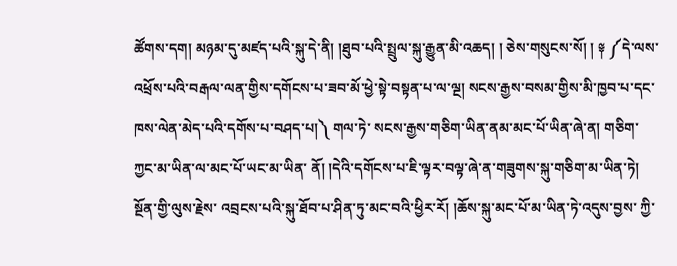ཚོགས་དག། མཉམ་དུ་མཛད་པའི་སྐུ་དེ་ནི། །ཐུབ་པའི་སྤྲུལ་སྐུ་རྒྱུན་མི་འཆད། ། ཅེས་གསུངས་སོ། ། ༈ ༼དེ་ལས་འཕྲོས་པའི་བརྒལ་ལན་གྱིས་དགོངས་པ་ཟབ་མོ་ཕྱེ་སྟེ་བསྟན་པ་ལ་ལྔ། སངས་རྒྱས་བསམ་གྱིས་མི་ཁྱབ་པ་དང་ཁས་ལེན་མེད་པའི་དགོས་པ་བཤད་པ།༽ གལ་ཏེ་ སངས་རྒྱས་གཅིག་ཡིན་ནམ་མང་པོ་ཡིན་ཞེ་ན། གཅིག་ཀྱང་མ་ཡིན་ལ་མང་པོ་ཡང་མ་ཡིན་ ནོ། །དེའི་དགོངས་པ་ཇི་ལྟར་བལྟ་ཞེ་ན་གཟུགས་སྐུ་གཅིག་མ་ཡིན་ཏེ། སྔོན་གྱི་ལུས་རྗེས་ འབྲངས་པའི་སྐུ་ཐོབ་པ་ཤིན་ཏུ་མང་བའི་ཕྱིར་རོ། །ཆོས་སྐུ་མང་པོ་མ་ཡིན་ཏེ་འདུས་བྱས་ ཀྱི་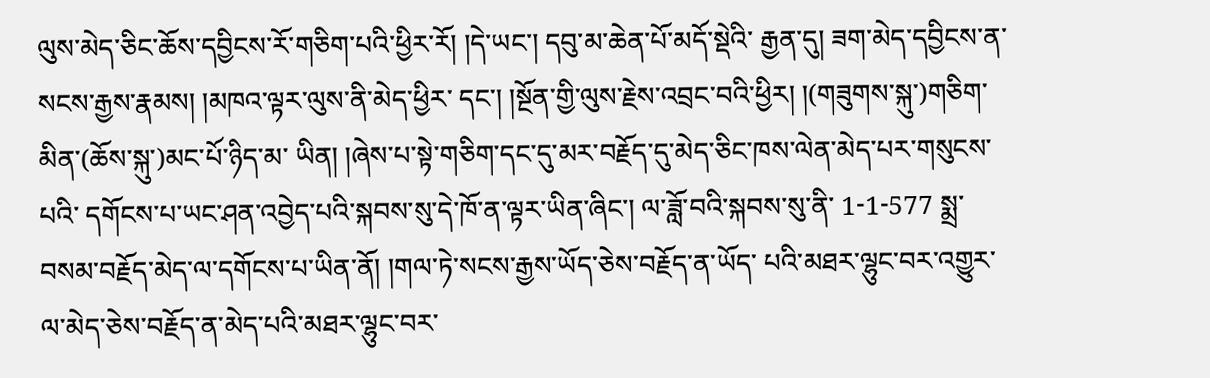ལུས་མེད་ཅིང་ཆོས་དབྱིངས་རོ་གཅིག་པའི་ཕྱིར་རོ། །དེ་ཡང་། དབུ་མ་ཆེན་པོ་མདོ་སྡེའི་ རྒྱན་དུ། ཟག་མེད་དབྱིངས་ན་སངས་རྒྱས་རྣམས། །མཁའ་ལྟར་ལུས་ནི་མེད་ཕྱིར་ དང་། །སྔོན་གྱི་ལུས་རྗེས་འབྲང་བའི་ཕྱིར། །(གཟུགས་སྐུ་)གཅིག་མིན་(ཆོས་སྐུ་)མང་པོ་ཉིད་མ་ ཡིན། །ཞེས་པ་སྟེ་གཅིག་དང་དུ་མར་བརྗོད་དུ་མེད་ཅིང་ཁས་ལེན་མེད་པར་གསུངས་པའི་ དགོངས་པ་ཡང་ཤན་འབྱེད་པའི་སྐབས་སུ་དེ་ཁོ་ན་ལྟར་ཡིན་ཞིང་། ལ་ཟློ་བའི་སྐབས་སུ་ནི་ 1-1-577 སྨྲ་བསམ་བརྗོད་མེད་ལ་དགོངས་པ་ཡིན་ནོ། །གལ་ཏེ་སངས་རྒྱས་ཡོད་ཅེས་བརྗོད་ན་ཡོད་ པའི་མཐར་ལྷུང་བར་འགྱུར་ལ་མེད་ཅེས་བརྗོད་ན་མེད་པའི་མཐར་ལྷུང་བར་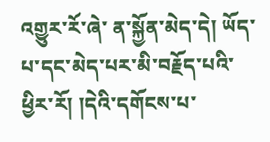འགྱུར་རོ་ཞེ་ ན་སྐྱོན་མེད་དེ། ཡོད་པ་དང་མེད་པར་མི་བརྗོད་པའི་ཕྱིར་རོ། །དེའི་དགོངས་པ་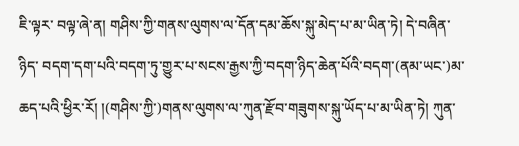ཇི་ལྟར་ བལྟ་ཞེ་ན། གཤིས་ཀྱི་གནས་ལུགས་ལ་དོན་དམ་ཆོས་སྐུ་མེད་པ་མ་ཡིན་ཏེ། དེ་བཞིན་ཉིད་ བདག་དག་པའི་བདག་ཏུ་གྱུར་པ་སངས་རྒྱས་ཀྱི་བདག་ཉིད་ཆེན་པོའི་བདག་(ནམ་ཡང་)མ་ ཆད་པའི་ཕྱིར་རོ། །(གཤིས་ཀྱི་)གནས་ལུགས་ལ་ཀུན་རྫོབ་གཟུགས་སྐུ་ཡོད་པ་མ་ཡིན་ཏེ། ཀུན་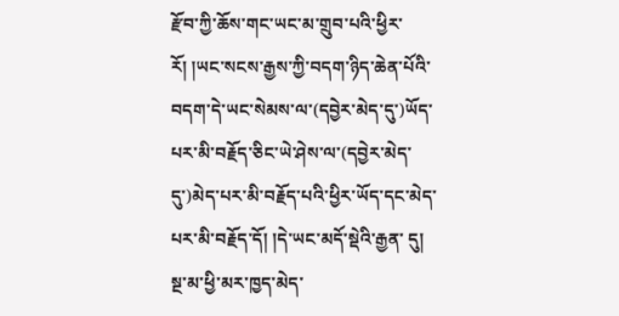རྫོབ་ཀྱི་ཆོས་གང་ཡང་མ་གྲུབ་པའི་ཕྱིར་རོ། །ཡང་སངས་རྒྱས་ཀྱི་བདག་ཉིད་ཆེན་པོའི་ བདག་དེ་ཡང་སེམས་ལ་(དབྱེར་མེད་དུ་)ཡོད་པར་མི་བརྗོད་ཅིང་ཡེ་ཤེས་ལ་(དབྱེར་མེད་ དུ་)མེད་པར་མི་བརྗོད་པའི་ཕྱིར་ཡོད་དང་མེད་པར་མི་བརྗོད་དོ། །དེ་ཡང་མདོ་སྡེའི་རྒྱན་ དུ། སྔ་མ་ཕྱི་མར་ཁྱད་མེད་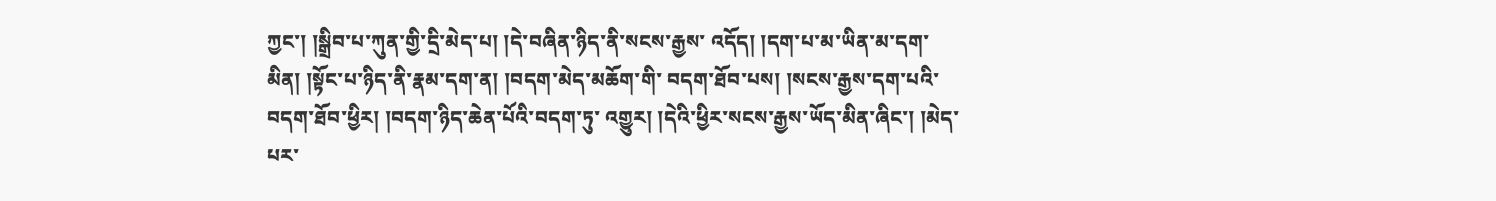ཀྱང་། །སྒྲིབ་པ་ཀུན་གྱི་དྲི་མེད་པ། །དེ་བཞིན་ཉིད་ནི་སངས་རྒྱས་ འདོད། །དག་པ་མ་ཡིན་མ་དག་མིན། །སྟོང་པ་ཉིད་ནི་རྣམ་དག་ན། །བདག་མེད་མཆོག་གི་ བདག་ཐོབ་པས། །སངས་རྒྱས་དག་པའི་བདག་ཐོབ་ཕྱིར། །བདག་ཉིད་ཆེན་པོའི་བདག་ཏུ་ འགྱུར། །དེའི་ཕྱིར་སངས་རྒྱས་ཡོད་མིན་ཞིང་། །མེད་པར་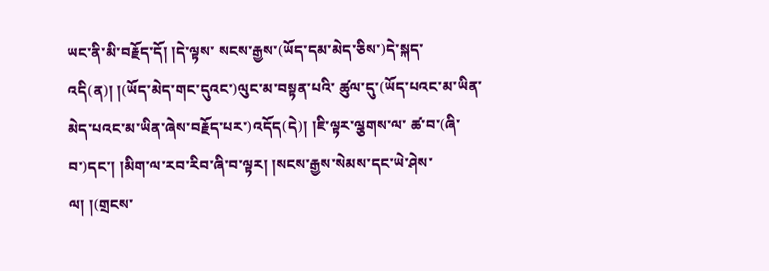ཡང་ནི་མི་བརྗོད་དོ། །དེ་ལྟས་ སངས་རྒྱས་(ཡོད་དམ་མེད་ཅིས་)དེ་སྐད་འདི(ན)། །(ཡོད་མེད་གང་དུའང་)ལུང་མ་བསྟན་པའི་ ཚུལ་དུ་(ཡོད་པའང་མ་ཡིན་མེད་པའང་མ་ཡིན་ཞེས་བརྗོད་པར་)འདོད(དེ)། །ཇི་ལྟར་ལྕགས་ལ་ ཚ་བ་(ཞི་བ་)དང་། །མིག་ལ་རབ་རིབ་ཞི་བ་ལྟར། །སངས་རྒྱས་སེམས་དང་ཡེ་ཤེས་ ལ། །(གྲངས་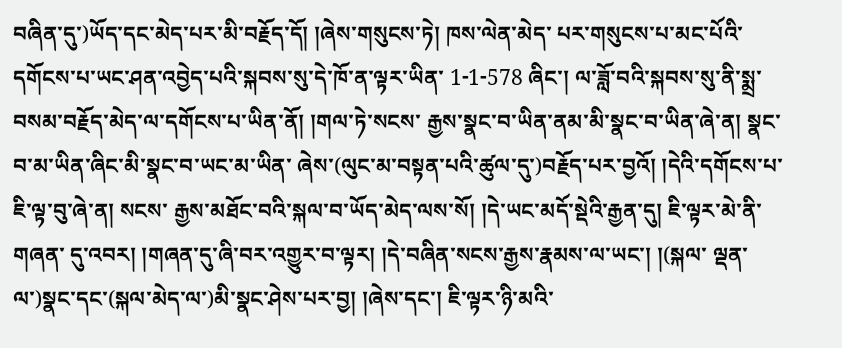བཞིན་དུ་)ཡོད་དང་མེད་པར་མི་བརྗོད་དོ། །ཞེས་གསུངས་ཏེ། ཁས་ལེན་མེད་ པར་གསུངས་པ་མང་པོའི་དགོངས་པ་ཡང་ཤན་འབྱེད་པའི་སྐབས་སུ་དེ་ཁོ་ན་ལྟར་ཡིན་ 1-1-578 ཞིང་། ལ་ཟློ་བའི་སྐབས་སུ་ནི་སྨྲ་བསམ་བརྗོད་མེད་ལ་དགོངས་པ་ཡིན་ནོ། །གལ་ཏེ་སངས་ རྒྱས་སྣང་བ་ཡིན་ནམ་མི་སྣང་བ་ཡིན་ཞེ་ན། སྣང་བ་མ་ཡིན་ཞིང་མི་སྣང་བ་ཡང་མ་ཡིན་ ཞེས་(ལུང་མ་བསྟན་པའི་ཚུལ་དུ་)བརྗོད་པར་བྱའོ། །དེའི་དགོངས་པ་ཇི་ལྟ་བུ་ཞེ་ན། སངས་ རྒྱས་མཐོང་བའི་སྐལ་བ་ཡོད་མེད་ལས་སོ། །དེ་ཡང་མདོ་སྡེའི་རྒྱན་དུ། ཇི་ལྟར་མེ་ནི་གཞན་ དུ་འབར། །གཞན་དུ་ཞི་བར་འགྱུར་བ་ལྟར། །དེ་བཞིན་སངས་རྒྱས་རྣམས་ལ་ཡང་། །(སྐལ་ ལྡན་ལ་)སྣང་དང་(སྐལ་མེད་ལ་)མི་སྣང་ཤེས་པར་བྱ། །ཞེས་དང་། ཇི་ལྟར་ཉི་མའི་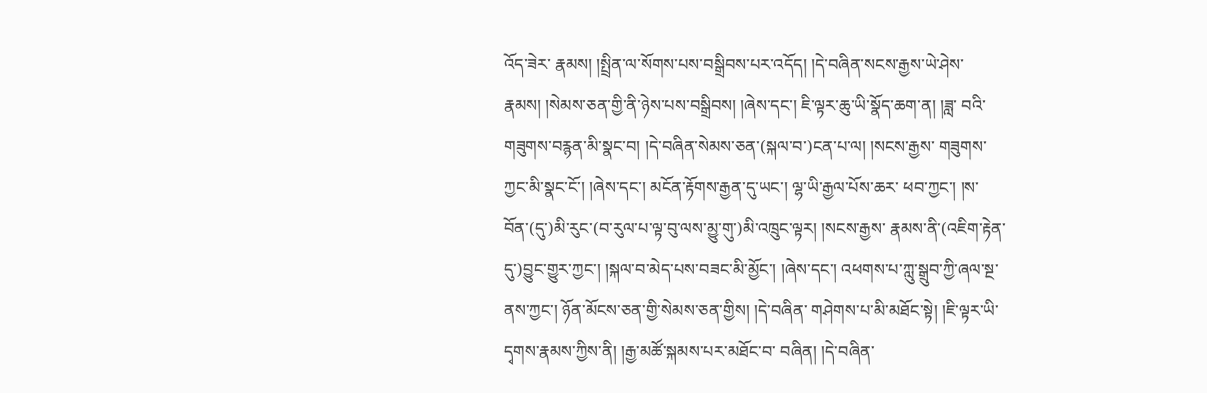འོད་ཟེར་ རྣམས། །སྤྲིན་ལ་སོགས་པས་བསྒྲིབས་པར་འདོད། །དེ་བཞིན་སངས་རྒྱས་ཡེ་ཤེས་ རྣམས། །སེམས་ཅན་གྱི་ནི་ཉེས་པས་བསྒྲིབས། །ཞེས་དང་། ཇི་ལྟར་ཆུ་ཡི་སྣོད་ཆག་ན། །ཟླ་ བའི་གཟུགས་བརྙན་མི་སྣང་བ། །དེ་བཞིན་སེམས་ཅན་(སྐལ་བ་)ངན་པ་ལ། །སངས་རྒྱས་ གཟུགས་ཀྱང་མི་སྣང་ངོ་། །ཞེས་དང་། མངོན་རྟོགས་རྒྱན་དུ་ཡང་། ལྷ་ཡི་རྒྱལ་པོས་ཆར་ ཕབ་ཀྱང་། །ས་བོན་(དུ་)མི་རུང་(བ་རུལ་པ་ལྟ་བུ་ལས་མྱུ་གུ་)མི་འཁྲུང་ལྟར། །སངས་རྒྱས་ རྣམས་ནི་(འཇིག་རྟེན་དུ་)བྱུང་གྱུར་ཀྱང་། །སྐལ་བ་མེད་པས་བཟང་མི་མྱོང་། །ཞེས་དང་། འཕགས་པ་ཀླུ་སྒྲུབ་ཀྱི་ཞལ་སྔ་ནས་ཀྱང་། ཉོན་མོངས་ཅན་གྱི་སེམས་ཅན་གྱིས། །དེ་བཞིན་ གཤེགས་པ་མི་མཐོང་སྟེ། །ཇི་ལྟར་ཡི་དྭགས་རྣམས་ཀྱིས་ནི། །རྒྱ་མཚོ་སྐམས་པར་མཐོང་བ་ བཞིན། །དེ་བཞིན་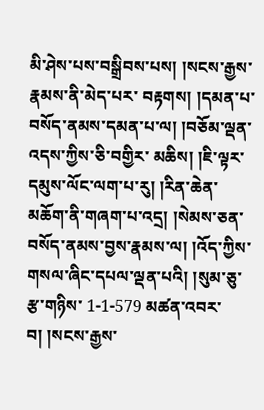མི་ཤེས་པས་བསྒྲིབས་པས། །སངས་རྒྱས་རྣམས་ནི་མེད་པར་ བརྟགས། །དམན་པ་བསོད་ནམས་དམན་པ་ལ། །བཅོམ་ལྡན་འདས་ཀྱིས་ཅི་བགྱིར་ མཆིས། །ཇི་ལྟར་དམུས་ལོང་ལག་པ་རུ། །རིན་ཆེན་མཆོག་ནི་གཞག་པ་འདྲ། །སེམས་ཅན་ བསོད་ནམས་བྱས་རྣམས་ལ། །འོད་ཀྱིས་གསལ་ཞིང་དཔལ་ལྡན་པའི། །སུམ་ཅུ་རྩ་གཉིས་ 1-1-579 མཚན་འབར་བ། །སངས་རྒྱས་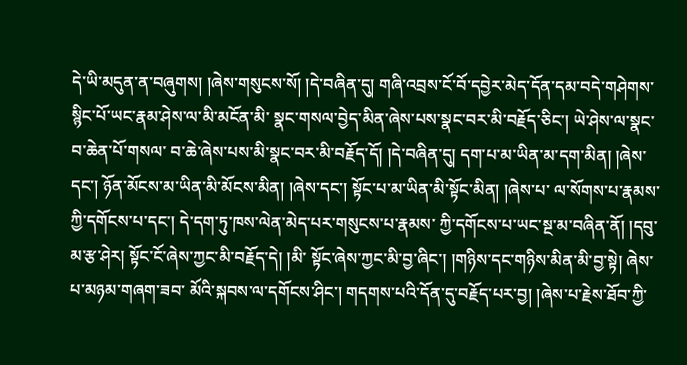དེ་ཡི་མདུན་ན་བཞུགས། །ཞེས་གསུངས་སོ། །དེ་བཞིན་དུ། གཞི་འབྲས་ངོ་བོ་དབྱེར་མེད་དོན་དམ་བདེ་གཤེགས་སྙིང་པོ་ཡང་རྣམ་ཤེས་ལ་མི་མངོན་མི་ སྣང་གསལ་བྱེད་མིན་ཞེས་པས་སྣང་བར་མི་བརྗོད་ཅིང་། ཡེ་ཤེས་ལ་སྣང་བ་ཆེན་པོ་གསལ་ བ་ཆེ་ཞེས་པས་མི་སྣང་བར་མི་བརྗོད་དོ། །དེ་བཞིན་དུ། དག་པ་མ་ཡིན་མ་དག་མིན། །ཞེས་ དང་། ཉོན་མོངས་མ་ཡིན་མི་མོངས་མིན། །ཞེས་དང་། སྟོང་པ་མ་ཡིན་མི་སྟོང་མིན། །ཞེས་པ་ ལ་སོགས་པ་རྣམས་ཀྱི་དགོངས་པ་དང་། དེ་དག་ཏུ་ཁས་ལེན་མེད་པར་གསུངས་པ་རྣམས་ ཀྱི་དགོངས་པ་ཡང་སྔ་མ་བཞིན་ནོ། །དབུ་མ་རྩ་ཤེར། སྟོང་ངོ་ཞེས་ཀྱང་མི་བརྗོད་དེ། །མི་ སྟོང་ཞེས་ཀྱང་མི་བྱ་ཞིང་། །གཉིས་དང་གཉིས་མིན་མི་བྱ་སྟེ། ཞེས་པ་མཉམ་གཞག་ཟབ་ མོའི་སྐབས་ལ་དགོངས་ཤིང་། གདགས་པའི་དོན་དུ་བརྗོད་པར་བྱ། །ཞེས་པ་རྗེས་ཐོབ་ཀྱི་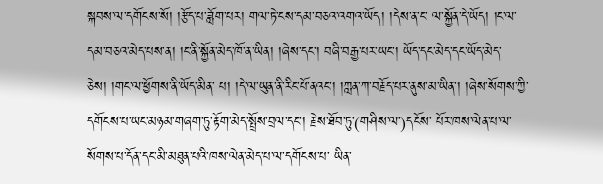སྐབས་ལ་དགོངས་སོ། །རྩོད་པ་ཟློག་པར། གལ་ཏེ་ངས་དམ་བཅའ་འགའ་ཡོད། །དེས་ན་ང་ ལ་སྐྱོན་དེ་ཡོད། །ང་ལ་དམ་བཅའ་མེད་པས་ན། །ང་ནི་སྐྱོན་མེད་ཁོ་ན་ཡིན། །ཞེས་དང་། བཞི་བརྒྱ་པར་ཡང་། ཡོད་དང་མེད་དང་ཡོད་མེད་ཅེས། །གང་ལ་ཕྱོགས་ནི་ཡོད་མིན་ པ། །དེ་ལ་ཡུན་ནི་རིང་པོ་ནའང་། །ཀླན་ཀ་བརྗོད་པར་ནུས་མ་ཡིན་། །ཞེས་སོགས་ཀྱི་ དགོངས་པ་ཡང་མཉམ་གཞག་ཏུ་རྟོག་མེད་སྤྲོས་བྲལ་དང་། རྗེས་ཐོབ་ཏུ་(གཤིས་ལ་)དངོས་ པོར་ཁས་ལེན་པ་ལ་སོགས་པ་དོན་དང་མི་མཐུན་པའི་ཁས་ལེན་མེད་པ་ལ་དགོངས་པ་ ཡིན་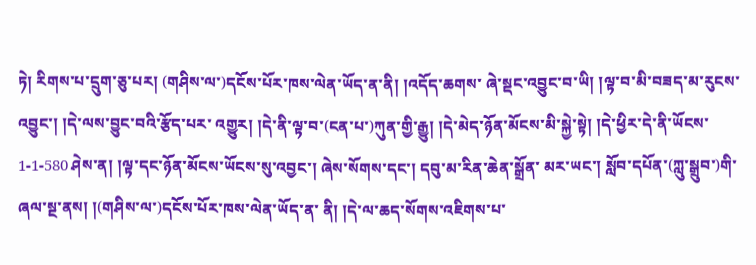ཏེ། རིགས་པ་དྲུག་ཅུ་པར། (གཤིས་ལ་)དངོས་པོར་ཁས་ལེན་ཡོད་ན་ནི། །འདོད་ཆགས་ ཞེ་སྡང་འབྱུང་བ་ཡི། །ལྟ་བ་མི་བཟད་མ་རུངས་འབྱུང་། །དེ་ལས་བྱུང་བའི་རྩོད་པར་ འགྱུར། །དེ་ནི་ལྟ་བ་(ངན་པ་)ཀུན་གྱི་རྒྱུ། །དེ་མེད་ཉོན་མོངས་མི་སྐྱེ་སྟེ། །དེ་ཕྱིར་དེ་ནི་ཡོངས་ 1-1-580 ཤེས་ན། །ལྟ་དང་ཉོན་མོངས་ཡོངས་སུ་འབྱང་། ཞེས་སོགས་དང་། དབུ་མ་རིན་ཆེན་སྒྲོན་ མར་ཡང་། སློབ་དཔོན་(ཀླུ་སྒྲུབ་)གི་ཞལ་སྔ་ནས། །(གཤིས་ལ་)དངོས་པོར་ཁས་ལེན་ཡོད་ན་ ནི། །དེ་ལ་ཆད་སོགས་འཇིགས་པ་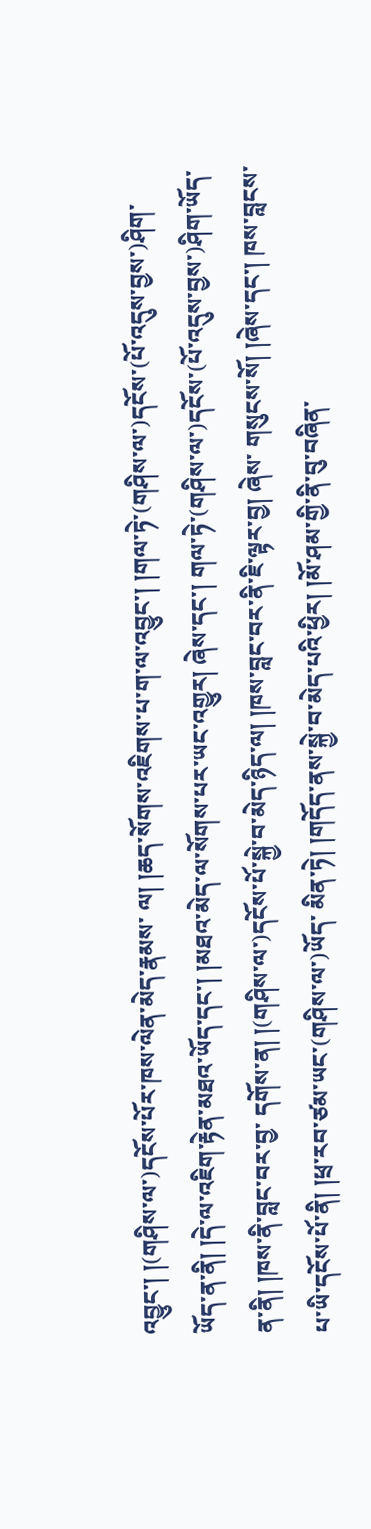འབྱུང་། །(གཤིས་ལ་)དངོས་པོར་ཁས་ལེན་མེད་རྣམས་ ལ། །ཆད་སོགས་འཇིགས་པ་ག་ལ་འབྱུང་། །གལ་ཏེ་(གཤིས་ལ་)དངོས་(པོ་འདུས་བྱས་)ཤིག་ ཡོད་ན་ནི། །དེ་ལ་འཇིག་རྟེན་མཐའ་ཡོད་དང་། །མཐའ་མེད་ལ་སོགས་པར་ཡང་འགྱུར། ཞེས་དང་། གལ་ཏེ་(གཤིས་ལ་)དངོས་(པོ་འདུས་བྱས་)ཤིག་ཡོད་ན་ནི། །ཁས་ནི་བླང་བར་བྱ་ དགོས་ན། །(གཤིས་ལ་)དངོས་པོ་སྐྱེ་བ་མེད་ཉིད་ལ། །ཁས་བླང་བར་ནི་ཇི་ལྟར་བྱ། ཞེས་ གསུངས་སོ། །ཞེས་དང་། ཁས་བླངས་པ་ཡི་དངོས་པོ་ནི། །ཕྲ་རབ་ཙམ་ཡང་(གཤིས་ལ་)ཡོད་ མིན་ཏེ། །གདོད་ནས་སྐྱེ་བ་མེད་པའི་ཕྱིར། །མོ་ཤམ་གྱི་ནི་བུ་བཞིན་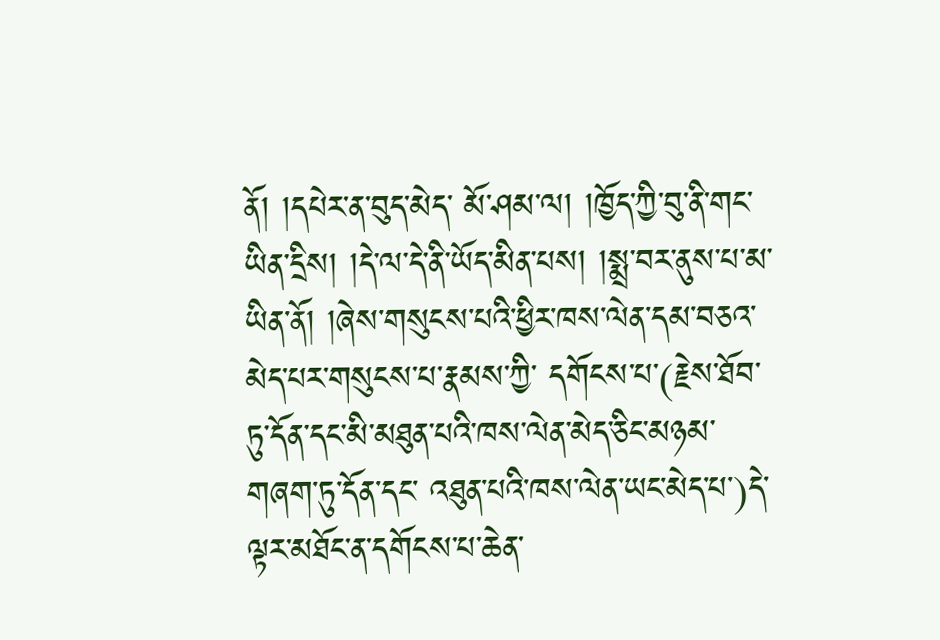ནོ། །དཔེར་ན་བུད་མེད་ མོ་ཤམ་ལ། །ཁྱོད་ཀྱི་བུ་ནི་གང་ཡིན་དྲིས། །དེ་ལ་དེ་ནི་ཡོད་མིན་པས། །སྨྲ་བར་ནུས་པ་མ་ ཡིན་ནོ། །ཞེས་གསུངས་པའི་ཕྱིར་ཁས་ལེན་དམ་བཅའ་མེད་པར་གསུངས་པ་རྣམས་ཀྱི་ དགོངས་པ་(རྗེས་ཐོབ་ཏུ་དོན་དང་མི་མཐུན་པའི་ཁས་ལེན་མེད་ཅིང་མཉམ་གཞག་ཏུ་དོན་དང་ འཐུན་པའི་ཁས་ལེན་ཡང་མེད་པ་)དེ་ལྟར་མཐོང་ན་དགོངས་པ་ཆེན་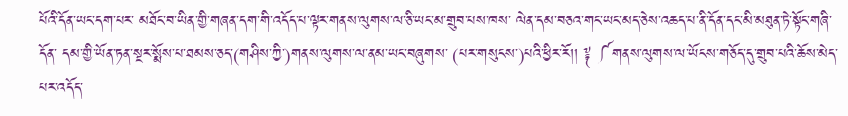པོའི་དོན་ཡང་དག་པར་ མཐོང་བ་ཡིན་གྱི་གཞན་དག་གི་འདོད་པ་ལྟར་གནས་ལུགས་ལ་ཅི་ཡང་མ་གྲུབ་པས་ཁས་ ལེན་དམ་བཅའ་གང་ཡང་མད་ཅེས་འཆད་པ་ནི་དོན་དང་མི་མཐུན་ཏེ་སྟོང་གཞི་དོན་ དམ་གྱི་ཡོན་ཏན་སྔར་སྨོས་པ་ཐམས་ཅད་(གཤིས་ཀྱི་)གནས་ལུགས་ལ་ནམ་ཡང་བཞུགས་ (པར་གསུངས་)པའི་ཕྱིར་རོ།། ༈ ༼གནས་ལུགས་ལ་ཡོངས་གཅོད་དུ་གྲུབ་པའི་ཆོས་མེད་པར་འདོད་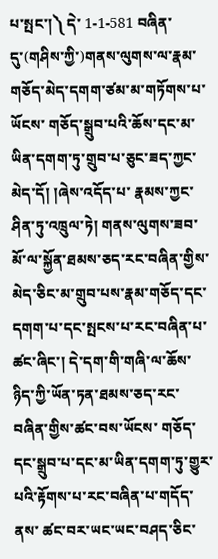པ་སྤང་།༽ དེ་ 1-1-581 བཞིན་དུ་(གཤིས་ཀྱི་)གནས་ལུགས་ལ་རྣམ་གཅོད་མེད་དགག་ཙམ་མ་གཏོགས་པ་ཡོངས་ གཅོད་སྒྲུབ་པའི་ཆོས་དང་མ་ཡིན་དགག་ཏུ་གྲུབ་པ་ཅུང་ཟད་ཀྱང་མེད་དོ། །ཞེས་འདོད་པ་ རྣམས་ཀྱང་ཤིན་ཏུ་འཁྲུལ་ཏེ། གནས་ལུགས་ཟབ་མོ་ལ་སྐྱོན་ཐམས་ཅད་རང་བཞིན་གྱིས་ མེད་ཅིང་མ་གྲུབ་པས་རྣམ་གཅོད་དང་དགག་པ་དང་སྤངས་པ་རང་བཞིན་པ་ཚང་ཞིང་། དེ་དག་གི་གཞི་ལ་ཆོས་ཉིད་ཀྱི་ཡོན་ཏན་ཐམས་ཅད་རང་བཞིན་གྱིས་ཚང་བས་ཡོངས་ གཅོད་དང་སྒྲུབ་པ་དང་མ་ཡིན་དགག་ཏུ་གྱུར་པའི་རྟོགས་པ་རང་བཞིན་པ་གདོད་ནས་ ཚང་བར་ཡང་ཡང་བཤད་ཅིང་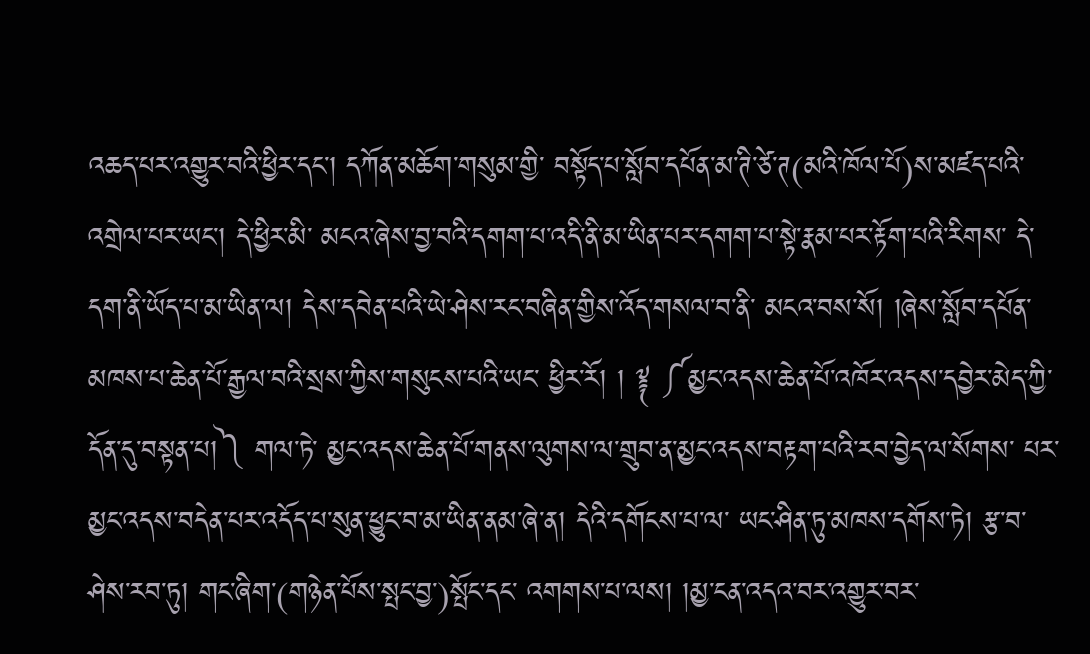འཆད་པར་འགྱུར་བའི་ཕྱིར་དང་། དཀོན་མཆོག་གསུམ་གྱི་ བསྟོད་པ་སློབ་དཔོན་མ་ཊི་ཙེ་ཊ(མའི་ཁོལ་པོ)ས་མཛད་པའི་འགྲེལ་པར་ཡང་། དེ་ཕྱིར་མི་ མངའ་ཞེས་བྱ་བའི་དགག་པ་འདི་ནི་མ་ཡིན་པར་དགག་པ་སྟེ་རྣམ་པར་རྟོག་པའི་རིགས་ དེ་དག་ནི་ཡོད་པ་མ་ཡིན་ལ། དེས་དབེན་པའི་ཡེ་ཤེས་རང་བཞིན་གྱིས་འོད་གསལ་བ་ནི་ མངའ་བས་སོ། །ཞེས་སློབ་དཔོན་མཁས་པ་ཆེན་པོ་རྒྱལ་བའི་སྲས་ཀྱིས་གསུངས་པའི་ཡང་ ཕྱིར་རོ། ། ༈ ༼མྱང་འདས་ཆེན་པོ་འཁོར་འདས་དབྱེར་མེད་ཀྱི་དོན་དུ་བསྟན་པ།༽ གལ་ཏེ་ མྱང་འདས་ཆེན་པོ་གནས་ལུགས་ལ་གྲུབ་ན་མྱང་འདས་བརྟག་པའི་རབ་བྱེད་ལ་སོགས་ པར་མྱང་འདས་བདེན་པར་འདོད་པ་སུན་ཕྱུང་བ་མ་ཡིན་ནམ་ཞེ་ན། དེའི་དགོངས་པ་ལ་ ཡང་ཤིན་ཏུ་མཁས་དགོས་ཏེ། རྩ་བ་ཤེས་རབ་ཏུ། གང་ཞིག་(གཉེན་པོས་སྤང་བྱ་)སྤོང་དང་ འགགས་པ་ལས། །མྱ་ངན་འདའ་བར་འགྱུར་བར་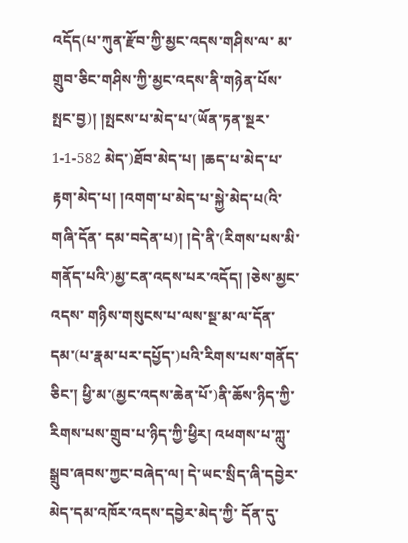འདོད(པ་ཀུན་རྫོབ་ཀྱི་མྱང་འདས་གཤིས་ལ་ མ་གྲུབ་ཅིང་གཤིས་ཀྱི་མྱང་འདས་ནི་གཉེན་པོས་སྤང་བྱ)། །སྤངས་པ་མེད་པ་(ཡོན་ཏན་སྔར་ 1-1-582 མེད་)ཐོབ་མེད་པ། །ཆད་པ་མེད་པ་རྟག་མེད་པ། །འགག་པ་མེད་པ་སྐྱེ་མེད་པ(འི་གཞི་དོན་ དམ་བདེན་པ)། །དེ་ནི་(རིགས་པས་མི་གནོད་པའི་)མྱ་ངན་འདས་པར་འདོད། །ཅེས་མྱང་འདས་ གཉིས་གསུངས་པ་ལས་སྔ་མ་ལ་དོན་དམ་(པ་རྣམ་པར་དཔྱོད་)པའི་རིགས་པས་གནོད་ཅིང་། ཕྱི་མ་(མྱང་འདས་ཆེན་པོ་)ནི་ཆོས་ཉིད་ཀྱི་རིགས་པས་གྲུབ་པ་ཉིད་ཀྱི་ཕྱིར། འཕགས་པ་ཀླུ་ སྒྲུབ་ཞབས་ཀྱང་བཞེད་ལ། དེ་ཡང་སྲིད་ཞི་དབྱེར་མེད་དམ་འཁོར་འདས་དབྱེར་མེད་ཀྱི་ དོན་དུ་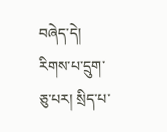བཞེད་དེ། རིགས་པ་དྲུག་ཅུ་པར། སྲིད་པ་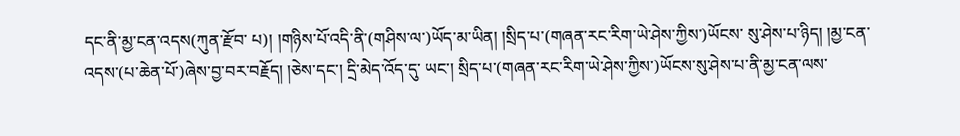དང་ནི་མྱ་ངན་འདས(ཀུན་རྫོབ་ པ)། །གཉིས་པོ་འདི་ནི་(གཤིས་ལ་)ཡོད་མ་ཡིན། །སྲིད་པ་(གཞན་རང་རིག་ཡེ་ཤེས་ཀྱིས་)ཡོངས་ སུ་ཤེས་པ་ཉིད། །མྱ་ངན་འདས་(པ་ཆེན་པོ་)ཞེས་བྱ་བར་བརྗོད། །ཅེས་དང་། དྲི་མེད་འོད་དུ་ ཡང་། སྲིད་པ་(གཞན་རང་རིག་ཡེ་ཤེས་ཀྱིས་)ཡོངས་སུ་ཤེས་པ་ནི་མྱ་ངན་ལས་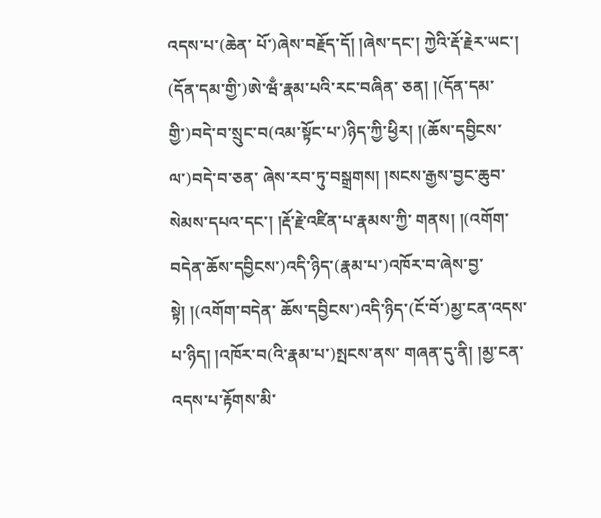འདས་པ་(ཆེན་ པོ་)ཞེས་བརྗོད་དོ། །ཞེས་དང་། ཀྱེའི་རྡོ་རྗེར་ཡང་། (དོན་དམ་གྱི་)ཨེ་ཝྃ་རྣམ་པའི་རང་བཞིན་ ཅན། །(དོན་དམ་གྱི་)བདེ་བ་སྲུང་བ(འམ་སྟོང་པ་)ཉིད་ཀྱི་ཕྱིར། །(ཆོས་དབྱིངས་ལ་)བདེ་བ་ཅན་ ཞེས་རབ་ཏུ་བསྒྲགས། །སངས་རྒྱས་བྱང་ཆུབ་སེམས་དཔའ་དང་། །རྡོ་རྗེ་འཛིན་པ་རྣམས་ཀྱི་ གནས། །(འགོག་བདེན་ཆོས་དབྱིངས་)འདི་ཉིད་(རྣམ་པ་)འཁོར་བ་ཞེས་བྱ་སྟེ། །(འགོག་བདེན་ ཆོས་དབྱིངས་)འདི་ཉིད་(ངོ་བོ་)མྱ་ངན་འདས་པ་ཉིད། །འཁོར་བ(འི་རྣམ་པ་)སྤངས་ནས་ གཞན་དུ་ནི། །མྱ་ངན་འདས་པ་རྟོགས་མི་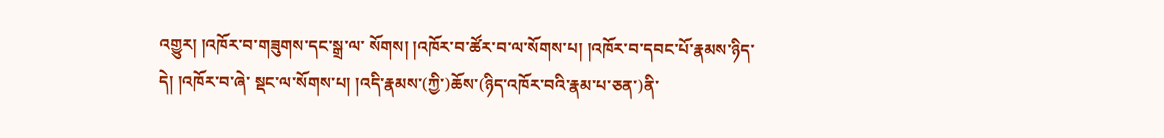འགྱུར། །འཁོར་བ་གཟུགས་དང་སྒྲ་ལ་ སོགས། །འཁོར་བ་ཚོར་བ་ལ་སོགས་པ། །འཁོར་བ་དབང་པོ་རྣམས་ཉིད་དེ། །འཁོར་བ་ཞེ་ སྡང་ལ་སོགས་པ། །འདི་རྣམས་(ཀྱི་)ཆོས་(ཉིད་འཁོར་བའི་རྣམ་པ་ཅན་)ནི་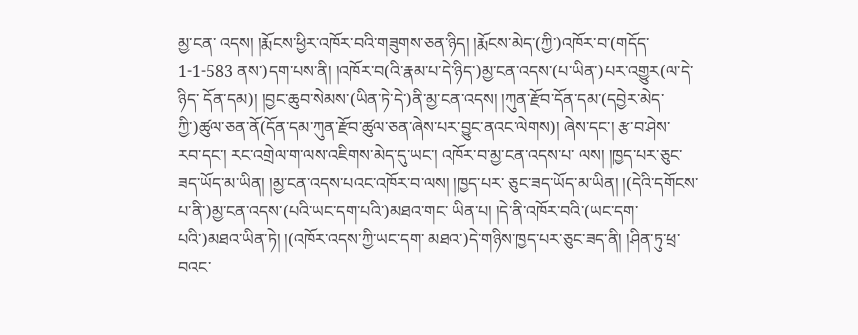མྱ་ངན་ འདས། །རྨོངས་ཕྱིར་འཁོར་བའི་གཟུགས་ཅན་ཉིད། །རྨོངས་མེད་(ཀྱི་)འཁོར་བ་(གདོད་ 1-1-583 ནས་)དག་པས་ནི། །འཁོར་བ(འི་རྣམ་པ་དེ་ཉིད་)མྱ་ངན་འདས་(པ་ཡིན་)པར་འགྱུར(ལ་དེ་ཉིད་ དོན་དམ)། །བྱང་ཆུབ་སེམས་(ཡིན་ཏེ་དེ་)ནི་མྱ་ངན་འདས། །ཀུན་རྫོབ་དོན་དམ་(དབྱེར་མེད་ ཀྱི་)ཚུལ་ཅན་ནོ(དོན་དམ་ཀུན་རྫོབ་ཚུལ་ཅན་ཞེས་པར་བྱུང་ནའང་ལེགས)། ཞེས་དང་། རྩ་བ་ཤེས་ རབ་དང་། རང་འགྲེལ་ག་ལས་འཇིགས་མེད་དུ་ཡང་། འཁོར་བ་མྱ་ངན་འདས་པ་ ལས། །ཁྱད་པར་ཅུང་ཟད་ཡོད་མ་ཡིན། །མྱ་ངན་འདས་པའང་འཁོར་བ་ལས། །ཁྱད་པར་ ཅུང་ཟད་ཡོད་མ་ཡིན། །(དེའི་དགོངས་པ་ནི་)མྱ་ངན་འདས་(པའི་ཡང་དག་པའི་)མཐའ་གང་ ཡིན་པ། །དེ་ནི་འཁོར་བའི་(ཡང་དག་པའི་)མཐའ་ཡིན་ཏེ། །(འཁོར་འདས་ཀྱི་ཡང་དག་ མཐའ་)དེ་གཉིས་ཁྱད་པར་ཅུང་ཟད་ནི། །ཤིན་ཏུ་ཕྲ་བའང་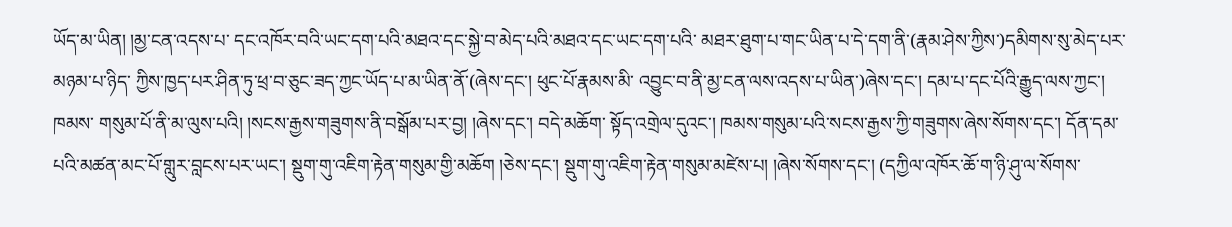ཡོད་མ་ཡིན། །མྱ་ངན་འདས་པ་ དང་འཁོར་བའི་ཡང་དག་པའི་མཐའ་དང་སྐྱེ་བ་མེད་པའི་མཐའ་དང་ཡང་དག་པའི་ མཐར་ཐུག་པ་གང་ཡིན་པ་དེ་དག་ནི་(རྣམ་ཤེས་ཀྱིས་)དམིགས་སུ་མེད་པར་མཉམ་པ་ཉིད་ ཀྱིས་ཁྱད་པར་ཤིན་ཏུ་ཕྲ་བ་ཅུང་ཟད་ཀྱང་ཡོད་པ་མ་ཡིན་ནོ་(ཞེས་དང་། ཕུང་པོ་རྣམས་མི་ འབྱུང་བ་ནི་མྱ་ངན་ལས་འདས་པ་ཡིན་)ཞེས་དང་། དམ་པ་དང་པོའི་རྒྱུད་ལས་ཀྱང་། ཁམས་ གསུམ་པོ་ནི་མ་ལུས་པའི། །སངས་རྒྱས་གཟུགས་ནི་བསྒོམ་པར་བྱ། །ཞེས་དང་། བདེ་མཆོག་ སྟོད་འགྲེལ་དུའང་། ཁམས་གསུམ་པའི་སངས་རྒྱས་ཀྱི་གཟུགས་ཞེས་སོགས་དང་། དོན་དམ་ པའི་མཚན་མང་པོ་གླུར་བླངས་པར་ཡང་། སྡུག་གུ་འཇིག་རྟེན་གསུམ་གྱི་མཆོག །ཅེས་དང་། སྡུག་གུ་འཇིག་རྟེན་གསུམ་མཛེས་པ། །ཞེས་སོགས་དང་། (དཀྱིལ་འཁོར་ཆོ་ག་ཉི་ཤུ་ལ་སོགས་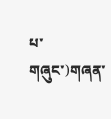པ་ གཞུང་)གཞན་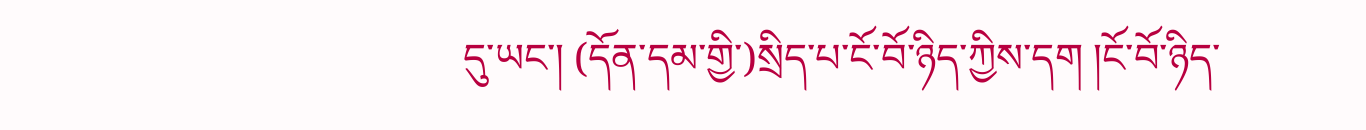དུ་ཡང་། (དོན་དམ་གྱི་)སྲིད་པ་ངོ་བོ་ཉིད་ཀྱིས་དག །ངོ་བོ་ཉིད་